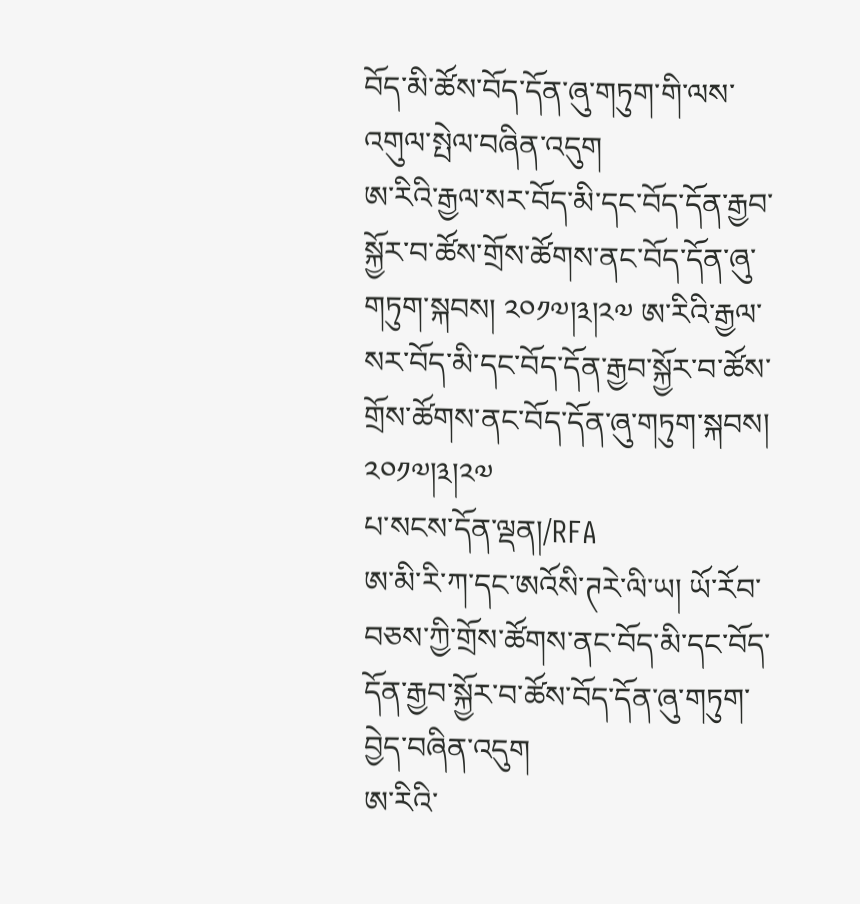བོད་མི་ཚོས་བོད་དོན་ཞུ་གཏུག་གི་ལས་འགུལ་སྤེལ་བཞིན་འདུག
ཨ་རིའི་རྒྱལ་སར་བོད་མི་དང་བོད་དོན་རྒྱབ་སྐྱོར་བ་ཚོས་གྲོས་ཚོགས་ནང་བོད་དོན་ཞུ་གཏུག་སྐབས། ༢༠༡༧།༣།༢༧ ཨ་རིའི་རྒྱལ་སར་བོད་མི་དང་བོད་དོན་རྒྱབ་སྐྱོར་བ་ཚོས་གྲོས་ཚོགས་ནང་བོད་དོན་ཞུ་གཏུག་སྐབས། ༢༠༡༧།༣།༢༧
པ་སངས་དོན་ལྡན།/RFA
ཨ་མི་རི་ཀ་དང་ཨའོསི་ཊརེ་ལི་ཡ། ཡོ་རོབ་བཅས་ཀྱི་གྲོས་ཚོགས་ནང་བོད་མི་དང་བོད་དོན་རྒྱབ་སྐྱོར་བ་ཚོས་བོད་དོན་ཞུ་གཏུག་བྱེད་བཞིན་འདུག
ཨ་རིའི་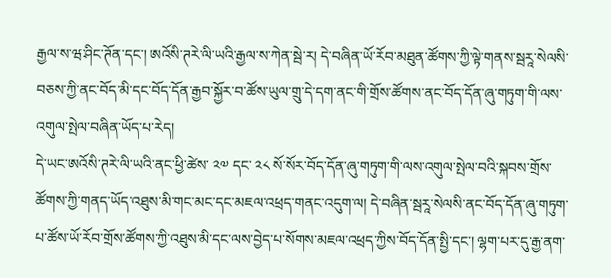རྒྱལ་ས་ཝ་ཤིང་ཊོན་དང་། ཨའོསི་ཊརེ་ལི་ཡའི་རྒྱལ་ས་ཀེན་སྦེ་ར། དེ་བཞིན་ཡོ་རོབ་མཐུན་ཚོགས་ཀྱི་ལྟེ་གནས་སྦརཱ་སེལསི་བཅས་ཀྱི་ནང་བོད་མི་དང་བོད་དོན་རྒྱབ་སྐྱོར་བ་ཚོས་ཡུལ་གྲུ་དེ་དག་ནང་གི་གྲོས་ཚོགས་ནང་བོད་དོན་ཞུ་གཏུག་གི་ལས་འགུལ་སྤེལ་བཞིན་ཡོད་པ་རེད།
དེ་ཡང་ཨའོསི་ཊརེ་ལི་ཡའི་ནང་ཕྱི་ཚེས་ ༢༧ དང་ ༢༨ སོ་སོར་བོད་དོན་ཞུ་གཏུག་གི་ལས་འགུལ་སྤེལ་བའི་སྐབས་གྲོས་ཚོགས་ཀྱི་གནད་ཡོད་འཐུས་མི་གང་མང་དང་མཇལ་འཕྲད་གནང་འདུག་ལ། དེ་བཞིན་སྦརཱ་སེལསི་ནང་བོད་དོན་ཞུ་གཏུག་པ་ཚོས་ཡོ་རོབ་གྲོས་ཚོགས་ཀྱི་འཐུས་མི་དང་ལས་བྱེད་པ་སོགས་མཇལ་འཕྲད་ཀྱིས་བོད་དོན་སྤྱི་དང་། ལྷག་པར་དུ་རྒྱ་ནག་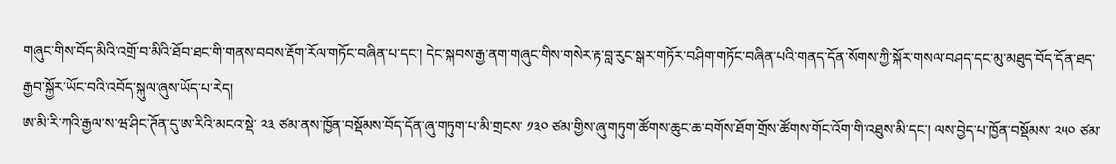གཞུང་གིས་བོད་མིའི་འགྲོ་བ་མིའི་ཐོབ་ཐང་གི་གནས་བབས་རྡོག་རོལ་གཏོང་བཞིན་པ་དང་། དེང་སྐབས་རྒྱ་ནག་གཞུང་གིས་གསེར་རྟ་བླ་རུང་སྒར་གཏོར་བཤིག་གཏོང་བཞིན་པའི་གནད་དོན་སོགས་ཀྱི་སྐོར་གསལ་བཤད་དང་མུ་མཐུད་བོད་དོན་ཐད་རྒྱབ་སྐྱོར་ཡོང་བའི་འབོད་སྐུལ་ཞུས་ཡོད་པ་རེད།
ཨ་མི་རི་ཀའི་རྒྱལ་ས་ཝ་ཤིང་ཊོན་དུ་ཨ་རིའི་མངའ་སྡེ་ ༢༣ ཙམ་ནས་ཁྱོན་བསྡོམས་བོད་དོན་ཞུ་གཏུག་པ་མི་གྲངས་ ༡༣༠ ཙམ་གྱིས་ཞུ་གཏུག་ཚོགས་ཆུང་ཆ་བགོས་ཐོག་གྲོས་ཚོགས་གོང་འོག་གི་འཐུས་མི་དང་། ལས་བྱེད་པ་ཁྱོན་བསྡོམས་ ༢༥༠ ཙམ་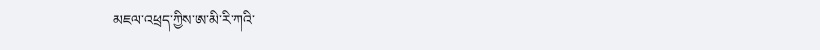མཇལ་འཕྲད་ཀྱིས་ཨ་མི་རི་ཀའི་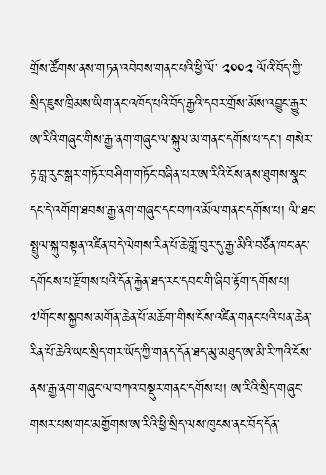གྲོས་ཚོགས་ནས་གཏན་འབེབས་གནང་པའི་ཕྱི་ལོ་ ༢༠༠༢ ལོའི་བོད་ཀྱི་སྲིད་ཇུས་ཁྲིམས་ཡིག་ནང་འཁོད་པའི་བོད་རྒྱའི་དབར་གྲོས་མོས་འབྱུང་རྒྱུར་ཨ་རིའི་གཞུང་གིས་རྒྱ་ནག་གཞུང་ལ་སྐུལ་མ་གནང་དགོས་པ་དང་། གསེར་རྟ་བླ་རུང་སྒར་གཏོར་བཤིག་གཏོང་བཞིན་པར་ཨ་རིའི་ངོས་ནས་ཐུགས་སྣང་དང་དེ་འགོག་ཐབས་རྒྱ་ནག་གཞུང་དང་བཀའ་མོལ་གནང་དགོས་པ། ལི་ཐང་སྤྲུལ་སྐུ་བསྟན་འཛིན་བདེ་ལེགས་རིན་པོ་ཆེ་གློ་བུར་དུ་རྒྱ་མིའི་བཙོན་ཁང་ནང་དགོངས་པ་རྫོགས་པའི་དོན་རྐྱེན་ཐད་རང་དབང་གི་ཞིབ་རྟོག་དགོས་པ། ༧གོང་ས་སྐྱབས་མགོན་ཆེན་པོ་མཆོག་གིས་ངོས་འཛིན་གནང་པའི་པན་ཆེན་རིན་པོ་ཆེའི་ཡང་སྲིད་གར་ཡོད་ཀྱི་གནད་དོན་ཐད་མུ་མཐུད་ཨ་མི་རི་ཀའི་ངོས་ནས་རྒྱ་ནག་གཞུང་ལ་བཀའ་བསྡུར་གནང་དགོས་པ། ཨ་རིའི་སྲིད་གཞུང་གསར་པས་གང་མགྱོགས་ཨ་རིའི་ཕྱི་སྲིད་ལས་ཁུངས་ནང་བོད་དོན་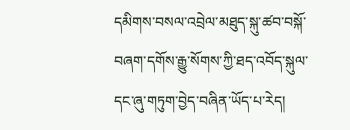དམིགས་བསལ་འབྲེལ་མཐུད་སྐུ་ཚབ་བསྐོ་བཞག་དགོས་རྒྱུ་སོགས་ཀྱི་ཐད་འབོད་སྐུལ་དང་ཞུ་གཏུག་བྱེད་བཞིན་ཡོད་པ་རེད།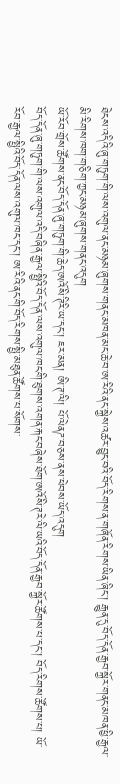ཐེངས་འདིའི་ཞུ་གཏུག་གི་ལས་འགུལ་ནང་མཉམ་ཞུགས་གནང་མཁན་མང་ཆེ་བ་ཨ་རིའི་ནང་སྐྱེས་འཚར་བྱུང་བའི་བོད་རིགས་ན་གཞོན་རིགས་ཡིན་ཞིང་། རྒྱུན་དུ་བོད་དོན་རྒྱབ་སྐྱོར་གནང་མཁན་ཕྱི་རྒྱལ་མི་རིགས་ཁག་གཅིག་ཀྱང་མཉམ་ཞུགས་གནང་འདུག
ཡོ་རོབ་གྲོས་ཚོགས་ནང་བོད་དོན་ཞུ་གཏུག་གི་ཆེད་ཨའོསི་ཊིརི་ཡ་དང་། ཇར་མན། ཨི་ཊ་ལི། པོ་ལེནཌ་བཅས་ནས་ཕེབས་ཡོད་འདུག
བོད་དོན་ཞུ་གཏུག་གི་ལས་འགུལ་འདི་བཞིན་རྒྱལ་སྤྱིའི་བོད་དོན་ལས་འགུལ་ཁང་གི་ཐུགས་འགན་རྐང་བཞེས་ཐོག་ཨའོསི་ཊརེ་ལི་ཡའི་བོད་དོན་རྒྱབ་སྐྱོར་ཚོགས་པ་དང་། བོད་རིགས་ཚོགས་པ། ཡོ་རོབ་རྒྱལ་སྤྱིའི་བོད་དོན་ལས་འགུལ་ཁང་དང་། ཨ་རིའི་ནང་གི་བོད་རིགས་སྤྱི་མཐུན་ཚོགས་པ་སོགས་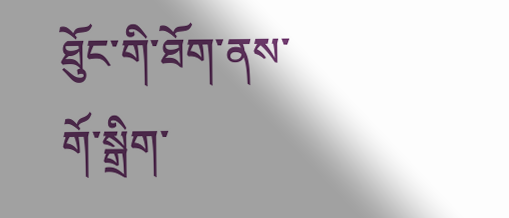ཐོུང་གི་ཐོག་ནས་གོ་སྒྲིག་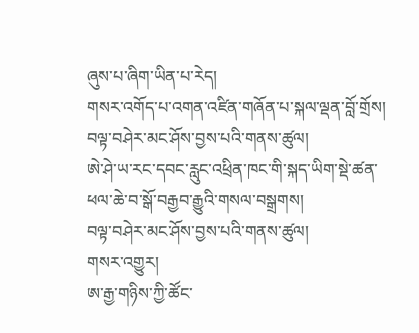ཞུས་པ་ཞིག་ཡིན་པ་རེད།
གསར་འགོད་པ་འགན་འཛིན་གཞོན་པ་སྐལ་ལྡན་བློ་གྲོས།
བལྟ་བཤེར་མང་ཤོས་བྱས་པའི་གནས་ཚུལ།
ཨེ་ཤེ་ཡ་རང་དབང་རླུང་འཕྲིན་ཁང་གི་སྐད་ཡིག་སྡེ་ཚན་ཕལ་ཆེ་བ་སྒོ་བརྒྱབ་རྒྱུའི་གསལ་བསྒྲགས།
བལྟ་བཤེར་མང་ཤོས་བྱས་པའི་གནས་ཚུལ།
གསར་འགྱུར།
ཨ་རྒྱ་གཉིས་ཀྱི་ཚོང་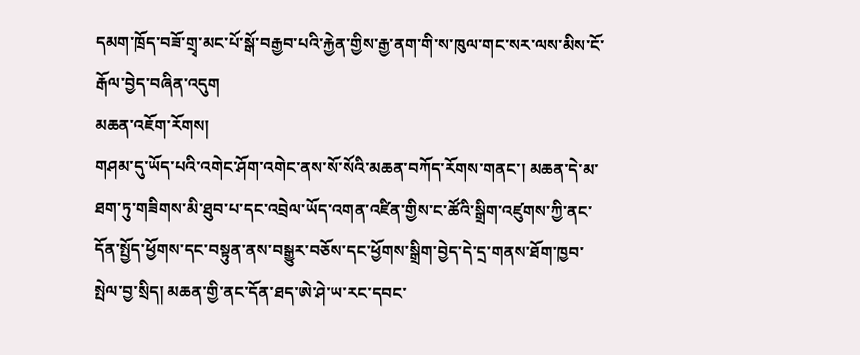དམག་ཁྲོད་བཟོ་གྲྭ་མང་པོ་སྒོ་བརྒྱབ་པའི་རྐྱེན་གྱིས་རྒྱ་ནག་གི་ས་ཁུལ་གང་སར་ལས་མིས་ངོ་རྒོལ་བྱེད་བཞིན་འདུག
མཆན་འཇོག་རོགས།
གཤམ་དུ་ཡོད་པའི་འགེང་ཤོག་འགེང་ནས་སོ་སོའི་མཆན་བཀོད་རོགས་གནང་། མཆན་དེ་མ་ཐག་ཏུ་གཟིགས་མི་ཐུབ་པ་དང་འབྲེལ་ཡོད་འགན་འཛིན་གྱིས་ང་ཚོའི་སྒྲིག་འཛུགས་ཀྱི་ནང་དོན་སྤྱོད་ཕྱོགས་དང་བསྟུན་ནས་བསྒྱུར་བཅོས་དང་ཕྱོགས་སྒྲིག་བྱེད་དེ་དྲ་གནས་ཐོག་ཁྱབ་སྤེལ་བྱ་སྲིད། མཆན་གྱི་ནང་དོན་ཐད་ཨེ་ཤེ་ཡ་རང་དབང་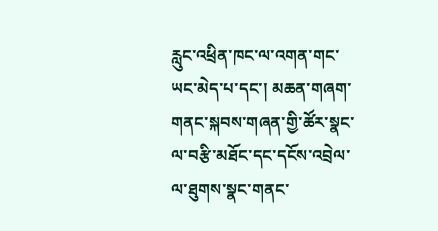རླུང་འཕྲིན་ཁང་ལ་འགན་གང་ཡང་མེད་པ་དང་། མཆན་གཞག་གནང་སྐབས་གཞན་གྱི་ཚོར་སྣང་ལ་བརྩི་མཐོང་དང་དངོས་འབྲེལ་ལ་ཐུགས་སྣང་གནང་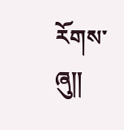རོགས་ཞུ༎